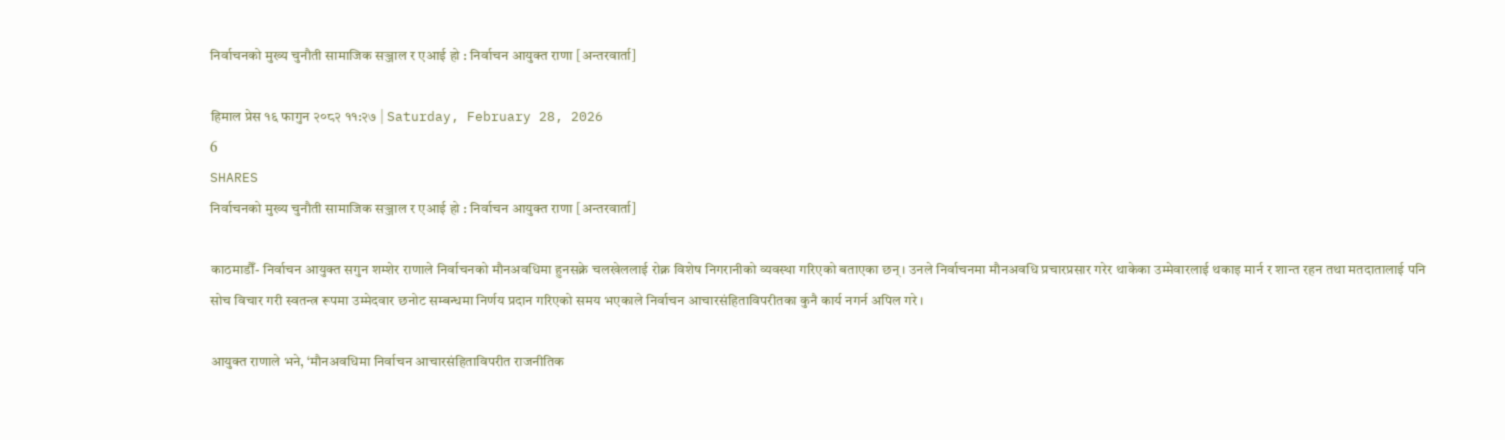निर्वाचनको मुख्य चुनौती सामाजिक सञ्जाल र एआई हो : निर्वाचन आयुक्त राणा [अन्तरवार्ता]

हिमाल प्रेस १६ फागुन २०८२ ११:२७ | Saturday, February 28, 2026
6
SHARES
निर्वाचनको मुख्य चुनौती सामाजिक सञ्जाल र एआई हो : निर्वाचन आयुक्त राणा [अन्तरवार्ता]

काठमाडौँ- निर्वाचन आयुक्त सगुन शम्शेर राणाले निर्वाचनको मौनअवधिमा हुनसक्ने चलखेललाई रोक्न विशेष निगरानीको व्यवस्था गरिएको बताएका छन्। उनले निर्वाचनमा मौनअवधि प्रचारप्रसार गरेर थाकेका उम्मेवारलाई थकाइ मार्न र शान्त रहन तथा मतदातालाई पनि सोच विचार गरी स्वतन्त्र रूपमा उम्मेदवार छनोट सम्बन्धमा निर्णय प्रदान गरिएको समय भएकाले निर्वाचन आचारसंहिताविपरीतका कुनै कार्य नगर्न अपिल गरे ।

आयुक्त राणाले भने, ‘मौनअवधिमा निर्वाचन आचारसंहिताविपरीत राजनीतिक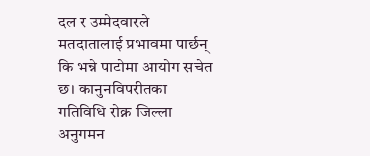दल र उम्मेदवारले मतदातालाई प्रभावमा पार्छन् कि भन्ने पाटोमा आयोग सचेत छ। कानुनविपरीतका गतिविधि रोक्न जिल्ला अनुगमन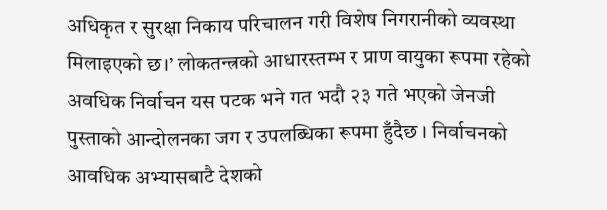अधिकृत र सुरक्षा निकाय परिचालन गरी विशेष निगरानीको व्यवस्था मिलाइएको छ।’ लोकतन्त्रको आधारस्तम्भ र प्राण वायुका रूपमा रहेको अवधिक निर्वाचन यस पटक भने गत भदौ २३ गते भएको जेनजी पुस्ताको आन्दोलनका जग र उपलब्धिका रूपमा हुँदैछ । निर्वाचनको आवधिक अभ्यासबाटै देशको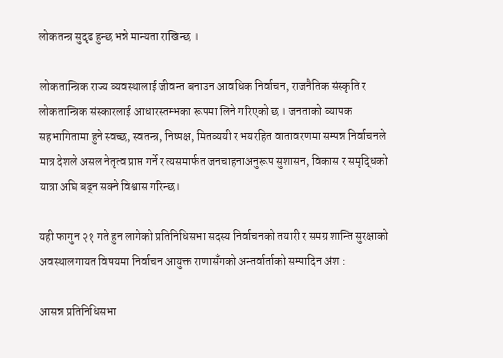लोकतन्त्र सुदृढ हुन्छ भन्ने मान्यता राखिन्छ ।

लोकतान्त्रिक राज्य व्यवस्थालाई जीवन्त बनाउन आवधिक निर्वाचन, राजनैतिक संस्कृति र लोकतान्त्रिक संस्कारलाई आधारस्तम्भका रूपमा लिने गरिएको छ । जनताको व्यापक सहभागितामा हुने स्वच्छ, स्वतन्त्र, निष्पक्ष, मितव्ययी र भयरहित वातावरणमा सम्पन्न निर्वाचनले मात्र देशले असल नेतृत्व प्राप्त गर्ने र त्यसमार्फत जनचाहनाअनुरूप सुशासन, विकास र समृद्धिको यात्रा अघि बढ्न सक्ने विश्वास गरिन्छ।

यही फागुन २१ गते हुन लागेको प्रतिनिधिसभा सदस्य निर्वाचनको तयारी र समग्र शान्ति सुरक्षाको अवस्थालगायत विषयमा निर्वाचन आयुक्त राणासँगको अन्तर्वार्ताको सम्पादिन अंश :

आसन्न प्रतिनिधिसभा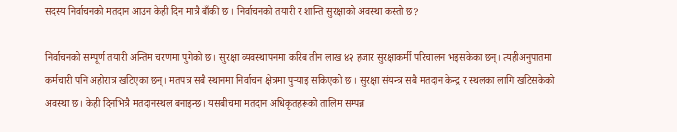सदस्य निर्वाचनको मतदान आउन केही दिन मात्रै बाँकी छ । निर्वाचनको तयारी र शान्ति सुरक्षाको अवस्था कस्तो छ?

निर्वाचनको सम्पूर्ण तयारी अन्तिम चरणमा पुगेको छ। सुरक्षा व्यवस्थापनमा करिब तीन लाख ४२ हजार सुरक्षाकर्मी परिचालन भइसकेका छन्। त्यहीअनुपातमा कर्मचारी पनि अहोरात्र खटिएका छन्। मतपत्र सबै स्थानमा निर्वाचन क्षेत्रमा पुर्‍याइ सकिएको छ । सुरक्षा संयन्त्र सबै मतदान केन्द्र र स्थलका लागि खटिसकेको अवस्था छ। केही दिनभित्रै मतदानस्थल बनाइन्छ। यसबीचमा मतदान अधिकृतहरूको तालिम सम्पन्न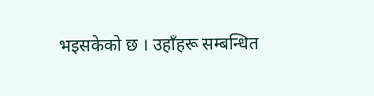भइसकेको छ । उहाँहरू सम्बन्धित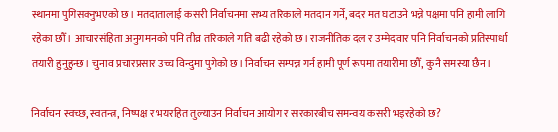स्थानमा पुगिसक्नुभएको छ। मतदातालाई कसरी निर्वाचनमा सभ्य तरिकाले मतदान गर्ने, बदर मत घटाउने भन्ने पक्षमा पनि हामी लागि रहेका छौँ। आचारसंहिता अनुगमनको पनि तीव्र तरिकाले गति बढी रहेको छ। राजनीतिक दल र उम्मेदवार पनि निर्वाचनको प्रतिस्पार्धा तयारी हुनुहुन्छ। चुनाव प्रचारप्रसार उच्च विन्दुमा पुगेको छ। निर्वाचन सम्पन्न गर्न हामी पूर्ण रूपमा तयारीमा छौँ, कुनै समस्या छैन।

निर्वाचन स्वच्छ, स्वतन्त्र, निष्पक्ष र भयरहित तुल्याउन निर्वाचन आयोग र सरकारबीच समन्वय कसरी भइरहेको छ?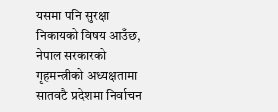यसमा पनि सुरक्षा निकायको विषय आउँछ, नेपाल सरकारको गृहमन्त्रीको अध्यक्षतामा सातवटै प्रदेशमा निर्वाचन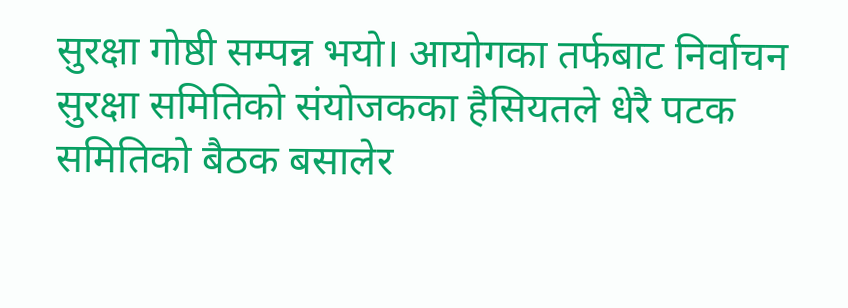सुरक्षा गोष्ठी सम्पन्न भयो। आयोगका तर्फबाट निर्वाचन सुरक्षा समितिको संयोजकका हैसियतले धेरै पटक समितिको बैठक बसालेर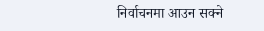निर्वाचनमा आउन सक्ने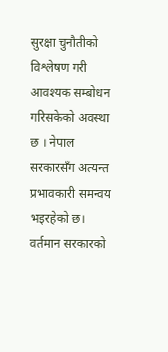सुरक्षा चुनौतीको विश्लेषण गरी आवश्यक सम्बोधन गरिसकेको अवस्था छ । नेपाल सरकारसँग अत्यन्त प्रभावकारी समन्वय भइरहेको छ। वर्तमान सरकारको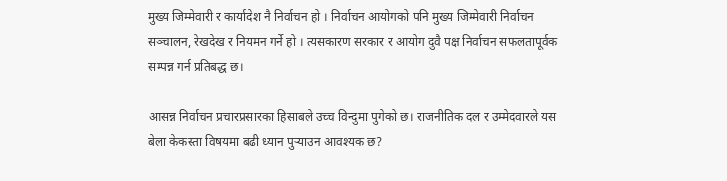मुख्य जिम्मेवारी र कार्यादेश नै निर्वाचन हो । निर्वाचन आयोगको पनि मुख्य जिम्मेवारी निर्वाचन सञ्चालन, रेखदेख र नियमन गर्ने हो । त्यसकारण सरकार र आयोग दुवै पक्ष निर्वाचन सफलतापूर्वक सम्पन्न गर्न प्रतिबद्ध छ।

आसन्न निर्वाचन प्रचारप्रसारका हिसाबले उच्च विन्दुमा पुगेको छ। राजनीतिक दल र उम्मेदवारले यस बेला केकस्ता विषयमा बढी ध्यान पुर्‍याउन आवश्यक छ?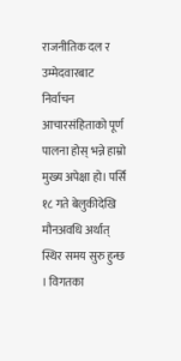राजनीतिक दल र उम्मेदवारबाट निर्वाचन आचारसंहिताको पूर्ण पालना होस् भन्ने हाम्रो मुख्य अपेक्षा हो। पर्सि १८ गते बेलुकीदेखि मौनअवधि अर्थात् स्थिर समय सुरु हुन्छ । विगतका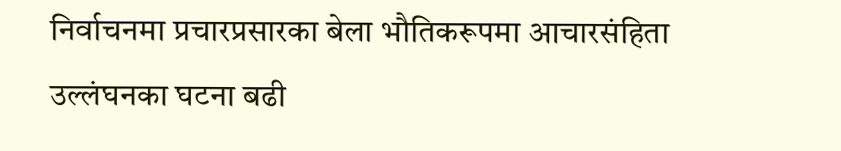निर्वाचनमा प्रचारप्रसारका बेला भौतिकरूपमा आचारसंहिता उल्लंघनका घटना बढी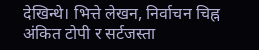देखिन्थे। भित्ते लेखन, निर्वाचन चिह्न अंकित टोपी र सर्टजस्ता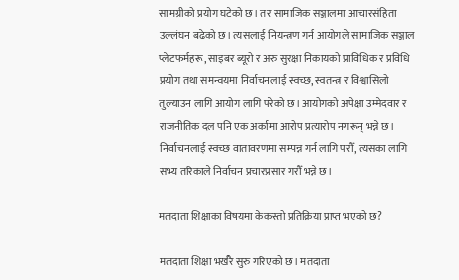सामग्रीको प्रयोग घटेको छ। तर सामाजिक सञ्जालमा आचारसंहिता उल्लंघन बढेको छ। त्यसलाई नियन्त्रण गर्न आयोगले सामाजिक सञ्जाल प्लेटफर्महरू, साइबर ब्यूरो र अरु सुरक्षा निकायको प्राविधिक र प्रविधि प्रयोग तथा समन्वयमा निर्वाचनलाई स्वच्छ, स्वतन्त्र र विश्वासिलो तुल्याउन लागि आयोग लागि परेको छ। आयोगको अपेक्षा उम्मेदवार र राजनीतिक दल पनि एक अर्कामा आरोप प्रत्यारोप नगरून् भन्ने छ। निर्वाचनलाई स्वच्छ वातावरणमा सम्पन्न गर्न लागि परौँ, त्यसका लागि सभ्य तरिकाले निर्वाचन प्रचारप्रसार गरौँ भन्ने छ।

मतदाता शिक्षाका विषयमा केकस्तो प्रतिक्रिया प्राप्त भएको छ?

मतदाता शिक्षा भर्खरै सुरु गरिएको छ। मतदाता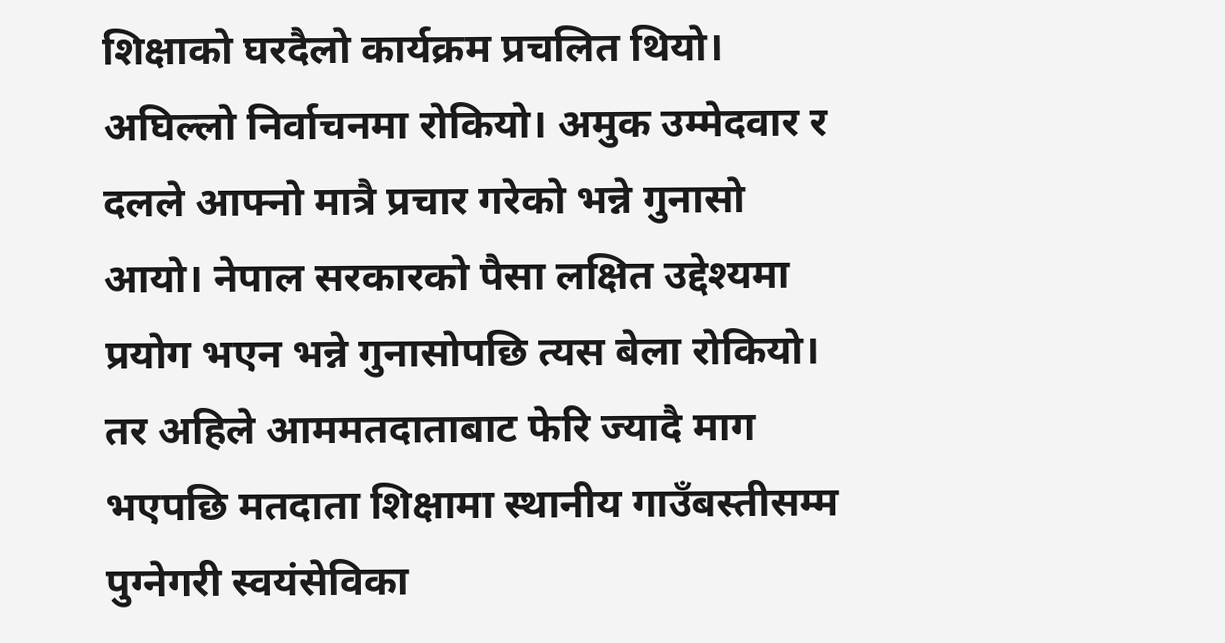शिक्षाको घरदैलो कार्यक्रम प्रचलित थियो। अघिल्लो निर्वाचनमा रोकियो। अमुक उम्मेदवार र दलले आफ्नो मात्रै प्रचार गरेको भन्ने गुनासो आयो। नेपाल सरकारको पैसा लक्षित उद्देश्यमा प्रयोग भएन भन्ने गुनासोपछि त्यस बेला रोकियो। तर अहिले आममतदाताबाट फेरि ज्यादै माग भएपछि मतदाता शिक्षामा स्थानीय गाउँबस्तीसम्म पुग्नेगरी स्वयंसेविका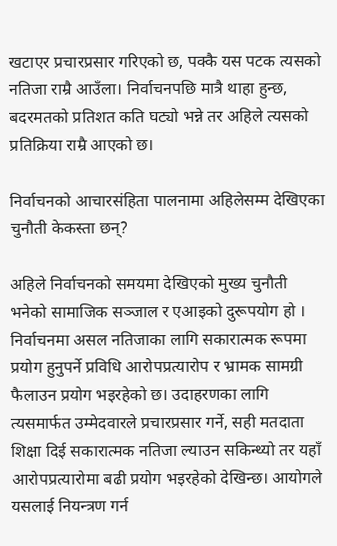खटाएर प्रचारप्रसार गरिएको छ, पक्कै यस पटक त्यसको नतिजा राम्रै आउँला। निर्वाचनपछि मात्रै थाहा हुन्छ, बदरमतको प्रतिशत कति घट्यो भन्ने तर अहिले त्यसको प्रतिक्रिया राम्रै आएको छ।

निर्वाचनको आचारसंहिता पालनामा अहिलेसम्म देखिएका चुनौती केकस्ता छन्?

अहिले निर्वाचनको समयमा देखिएको मुख्य चुनौती भनेको सामाजिक सञ्जाल र एआइको दुरूपयोग हो । निर्वाचनमा असल नतिजाका लागि सकारात्मक रूपमा प्रयोग हुनुपर्ने प्रविधि आरोपप्रत्यारोप र भ्रामक सामग्री फैलाउन प्रयोग भइरहेको छ। उदाहरणका लागि त्यसमार्फत उम्मेदवारले प्रचारप्रसार गर्ने, सही मतदाता शिक्षा दिई सकारात्मक नतिजा ल्याउन सकिन्थ्यो तर यहाँ आरोपप्रत्यारोमा बढी प्रयोग भइरहेको देखिन्छ। आयोगले यसलाई नियन्त्रण गर्न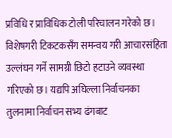प्रविधि र प्राविधिक टोली परिचालन गरेको छ। विशेषगरी टिकटकसँग समन्वय गरी आचारसंहिता उल्लंघन गर्ने सामग्री छिटो हटाउने व्यवस्था गरिएको छ। यद्यपि अघिल्ला निर्वाचनका तुलनामा निर्वाचन सभ्य ढंगबाट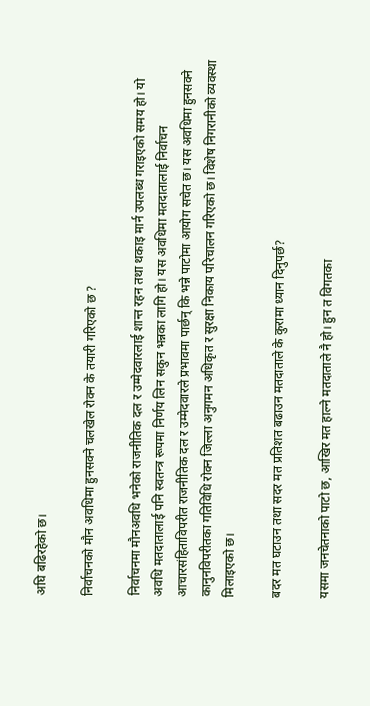अघि बढिरहेको छ।

निर्वाचनको मौन अवधिमा हुनसक्ने चलखेल रोक्न के तयारी गरिएको छ ?

निर्वाचनमा मौनअवधि भनेको राजनीतिक दल र उम्मेदवारलाई शान्त रहन तथा थकाइ मार्न उपलब्ध गराइएको समय हो। यो अवधि मतदातालाई पनि स्वतन्त्र रूपमा निर्णय लिन सकुन भन्नका लागि हो। यस अवधिमा मतदातालाई निर्वाचन आचारसंहिताविपरीत राजनीतिक दल र उम्मेदवारले प्रभावमा पार्छन् कि भन्ने पाटोमा आयोग सचेत छ। यस अवधिमा हुनसक्ने कानुनविपरीतका गतिविधि रोक्न जिल्ला अनुगमन अधिकृत र सुरक्षा निकाय परिचालन गरिएको छ। विशेष निगरानीको व्यवस्था मिलाइएको छ।

बदर मत घटाउन तथा सदर मत प्रतिशत बढाउन मतदाताले के कुरामा ध्यान दिनुपर्छ?

यसमा जनचेतनाको पाटो छ, आखिर मत हाल्ने मतदाताले नै हो। हुन त विगतका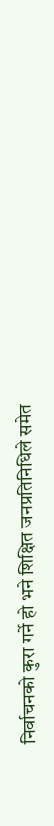निर्वाचनको कुरा गर्ने हो भने शिक्षित जनप्रतिनिधिले समेत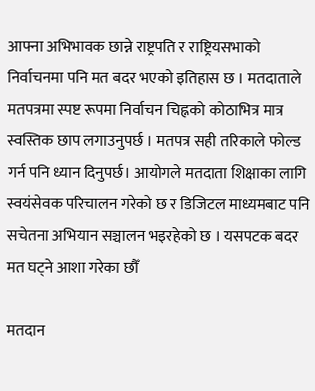आफ्ना अभिभावक छान्ने राष्ट्रपति र राष्ट्रियसभाको निर्वाचनमा पनि मत बदर भएको इतिहास छ । मतदाताले मतपत्रमा स्पष्ट रूपमा निर्वाचन चिह्नको कोठाभित्र मात्र स्वस्तिक छाप लगाउनुपर्छ । मतपत्र सही तरिकाले फोल्ड गर्न पनि ध्यान दिनुपर्छ। आयोगले मतदाता शिक्षाका लागि स्वयंसेवक परिचालन गरेको छ र डिजिटल माध्यमबाट पनि सचेतना अभियान सञ्चालन भइरहेको छ । यसपटक बदर मत घट्ने आशा गरेका छौँ

मतदान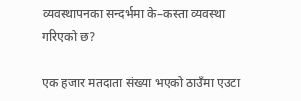व्यवस्थापनका सन्दर्भमा के–कस्ता व्यवस्था गरिएको छ?

एक हजार मतदाता संख्या भएको ठाउँमा एउटा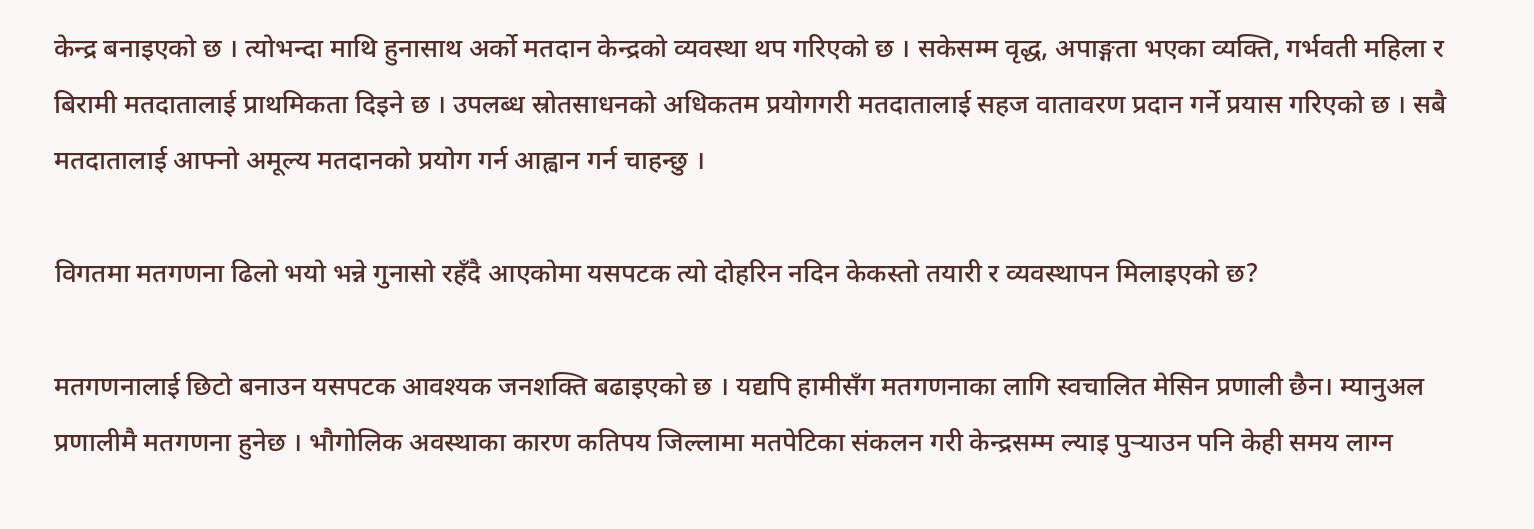केन्द्र बनाइएको छ ‍। त्योभन्दा माथि हुनासाथ अर्को मतदान केन्द्रको व्यवस्था थप गरिएको छ । सकेसम्म वृद्ध, अपाङ्गता भएका व्यक्ति, गर्भवती महिला र बिरामी मतदातालाई प्राथमिकता दिइने छ । उपलब्ध स्रोतसाधनको अधिकतम प्रयोगगरी मतदातालाई सहज वातावरण प्रदान गर्ने प्रयास गरिएको छ । सबै मतदातालाई आफ्नो अमूल्य मतदानको प्रयोग गर्न आह्वान गर्न चाहन्छु ।

विगतमा मतगणना ढिलो भयो भन्ने गुनासो रहँदै आएकोमा यसपटक त्यो दोहरिन नदिन केकस्तो तयारी र व्यवस्थापन मिलाइएको छ?

मतगणनालाई छिटो बनाउन यसपटक आवश्यक जनशक्ति बढाइएको छ । यद्यपि हामीसँग मतगणनाका लागि स्वचालित मेसिन प्रणाली छैन। म्यानुअल प्रणालीमै मतगणना हुनेछ । भौगोलिक अवस्थाका कारण कतिपय जिल्लामा मतपेटिका संकलन गरी केन्द्रसम्म ल्याइ पुर्‍याउन पनि केही समय लाग्न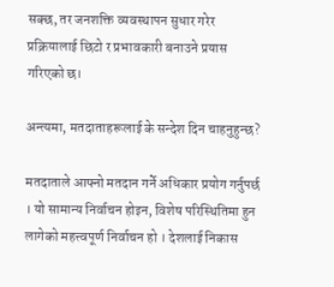सक्छ, तर जनशक्ति व्यवस्थापन सुधार गरेर प्रक्रियालाई छिटो र प्रभावकारी बनाउने प्रयास गरिएको छ।

अन्त्यमा, मतदाताहरूलाई के सन्देश दिन चाहनुहुन्छ?

मतदाताले आफ्नो मतदान गर्ने अधिकार प्रयोग गर्नुपर्छ । यो सामान्य निर्वाचन होइन, विशेष परिस्थितिमा हुन लागेको महत्त्वपूर्ण निर्वाचन हो । देशलाई निकास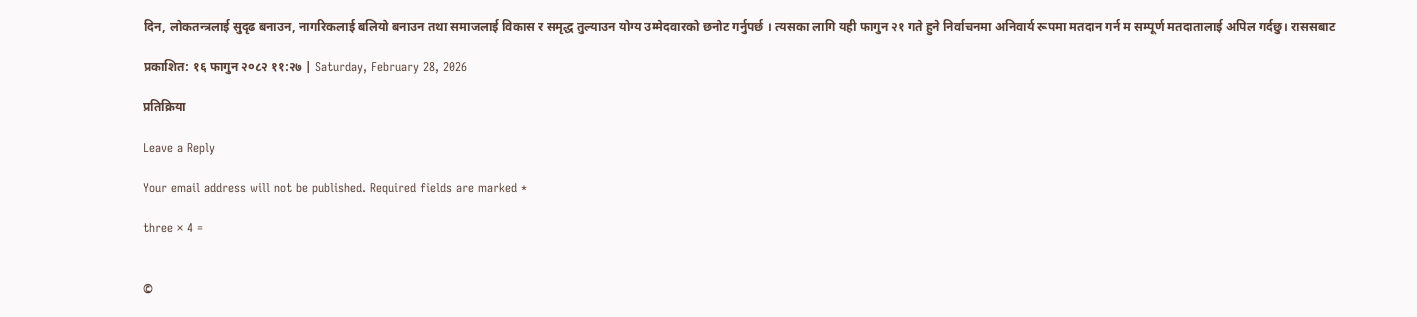दिन, लोकतन्त्रलाई सुदृढ बनाउन, नागरिकलाई बलियो बनाउन तथा समाजलाई विकास र समृद्ध तुल्याउन योग्य उम्मेदवारको छनोट गर्नुपर्छ । त्यसका लागि यही फागुन २१ गते हुने निर्वाचनमा अनिवार्य रूपमा मतदान गर्न म सम्पूर्ण मतदातालाई अपिल गर्दछु। राससबाट

प्रकाशित: १६ फागुन २०८२ ११:२७ | Saturday, February 28, 2026

प्रतिक्रिया

Leave a Reply

Your email address will not be published. Required fields are marked *

three × 4 =


©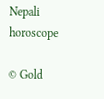Nepali horoscope

© Gold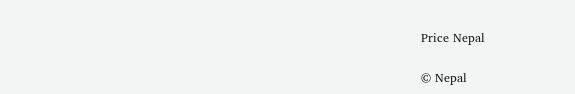Price Nepal

© Nepal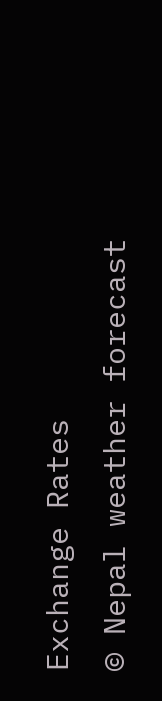Exchange Rates
© Nepal weather forecast